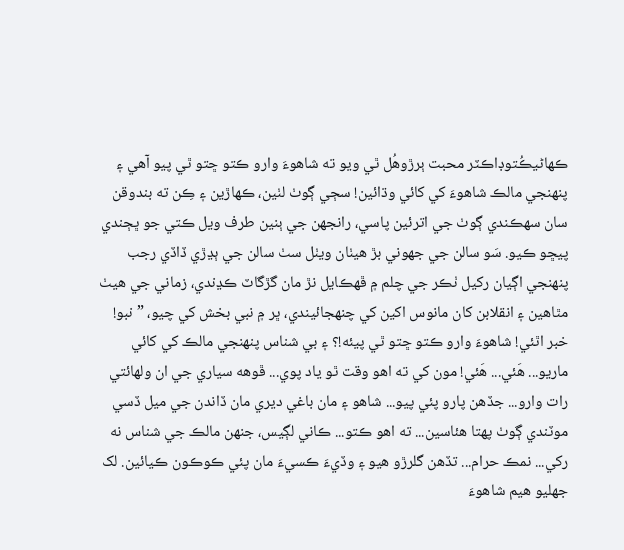ڪهاڻيڪُتوڊاڪٽر محبت ٻرڙوهُل ٿي ويو ته شاهوءَ وارو ڪتو ڇتو ٿي پيو آهي ۽ پنهنجي مالڪ شاهوءَ کي کائي وڌائين! سڄي ڳوٺ لٺين، ڪهاڙين ۽ ڪِن ته بندوقن سان سهڪندي ڳوٺ جي اترئين پاسي، رانجھن جي ٻنين طرف ويل ڪتي جو ڀڄندي پيڇو ڪيو. سَو سالن جي جھوني بڙ هيٺان ويٺل سٺ سالن جي ٻڍڙي ڏاڏي رجب پنهنجي اڳيان رکيل ٺڪر جي چلم ۾ ڦهڪايل نڙ مان گڙگاٽ ڪڍندي، زماني جي هيٺ مٿاهين ۽ انقلابن کان مانوس اکين کي چنهجائيندي، ڀر ۾ نبي بخش کي چيو، ”نبو! خبر اٿئي! شاهوءَ وارو ڪتو ڇتو ٿي پيئه!؟ ۽ بي شناس پنهنجي مالڪ کي کائي ماريو... هَئي... هَئي! مون کي ته اهو وقت ٿو ياد پوي... ڦوهه سياري جي ان ولهائتي رات وارو... جڏهن پارو پئي پيو... شاهو ۽ مان باغي ديري مان ڏاندن جي ميل ڏسي موٽندي ڳوٺ پهتا هئاسين... ته اهو ڪتو... ڪاني لڳيس، جنهن مالڪ جي شناس نه رکي... نمڪ حرام... تڏهن گلرڙو هيو ۽ وڏيءَ ڪسيءَ مان پئي ڪوڪون ڪيائين. لک جھليو هيم شاهوءَ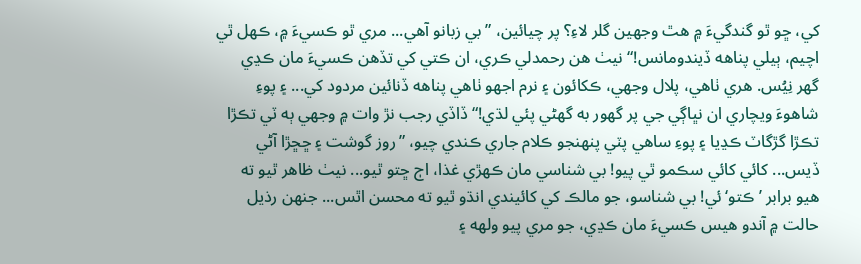کي، ڇو ٿو گندگيءَ ۾ هٿ وجھين گلر لاءِ؟ پر چيائين، ”بي زبانو آهي... مري ٿو ڪسيءَ ۾، ڪهل ٿي اچيم، ٻيلي پناهه ڏيندومانس!“ نيٺ هن رحمدلي ڪري، ان ڪتي کي تڏهن ڪسيءَ مان ڪڍي گھر نِيُس. هري ٺاهي، پلال وجھي، ڪکائون ۽ نرم اجھو ٺاهي پناهه ڏنائين مردود کي... ۽ پوءِ شاهوءَ ويچاري ان نڀاڳي جي پر گھور به گھڻي پئي لڌي!“ ڏاڏي رجب نڙ وات ۾ وجھي ٻه ٽي تڪڙا تڪڙا گڙگاٽ ڪڍيا ۽ پوءِ ساهي پٽي پنهنجو ڪلام جاري ڪندي چيو، ”روز گوشت ۽ ڇڇڙا آڻي ڏيس... کائي کائي سڪمو ٿي پيو! بي شناسي مان ڪهڙي غذا، اڄ ڇتو ٿيو... نيٺ ظاهر ٿيو ته هيو برابر ’ڪتو‘ ئي! بي شناسو، جو مالڪ کي کائيندي انڌو ٿيو ته محسن اٿس... جنهن رذيل حالت ۾ آندو هيس ڪسيءَ مان ڪڍي، جو مري پيو ولهه ۽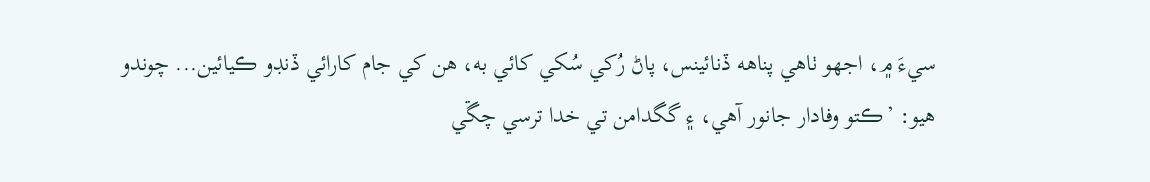سيءَ ۾، اجھو ٺاهي پناهه ڏنائينس، پاڻ رُکي سُکي کائي به، هن کي جام کارائي ڏنڊو ڪيائين... چوندو هيو: ’ڪتو وفادار جانور آهي، ۽ گگدامن تي خدا ترسي چڱي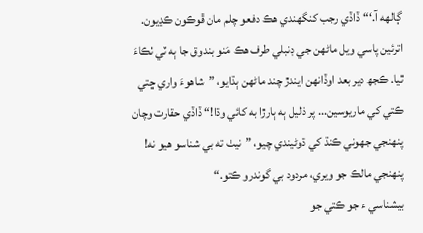ڳالهه آ.‘“ ڏاڏي رجب کنگهندي هڪ دفعو چلم مان ڦوڪون ڪڍيون. اترئين پاسي ويل ماڻهن جي ڊنبلي طرف هڪ مَنو بندوق جا ٻه ٽي ٺڪاءَ ٿيا. ڪجھ دير بعد اوڏانهن ايندڙ چند ماڻهن ٻڌايو، ”شاهوءَ واري ڇتي ڪتي کي ماريوسين... پر ذليل ٻه ٻارڙا به کائي وڌا!“ ڏاڏي حقارت وچان پنهنجي جھوني ڪنڌ کي ڌوڻيندي چيو، ”نيٺ ته بي شناسو هيو نه! پنهنجي مالڪ جو ويري، مردود بي گوندرو ڪتو.“
بيشناسي ء جو ڪتي جو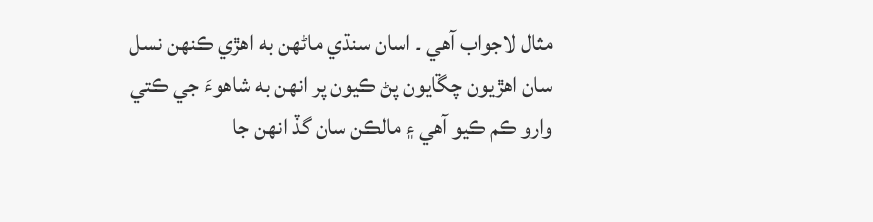مثال لاجواب آهي ۔ اسان سنڌي ماڻهن به اهڙي ڪنهن نسل سان اهڙيون چڱايون پڻ ڪيون پر انهن به شاهوءَ جي ڪتي وارو ڪم ڪيو آهي ۽ مالڪن سان گڏ انهن جا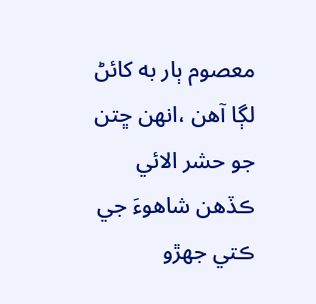معصوم ٻار به کائڻ لڳا آهن ،انهن ڇتن جو حشر الائي ڪڏهن شاهوءَ جي ڪتي جهڙو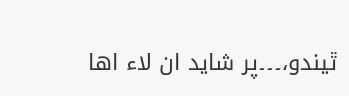ٿيندو،۔۔۔پر شايد ان لاء اها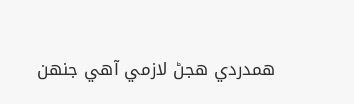همدردي هجڻ لازمي آهي جنهن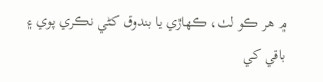۾ هر ڪو لٺ، ڪهاڙي يا بندوق کڻي نڪري پوي ۽ باقي کي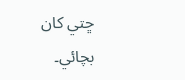ڇتي کان بچائي۔